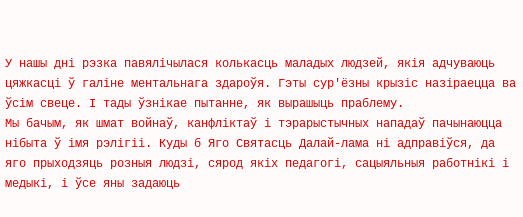У нашы дні рэзка павялічылася колькасць маладых людзей, якія адчуваюць цяжкасці ў галіне ментальнага здароўя. Гэты сур'ёзны крызіс назіраецца ва ўсім свеце. І тады ўзнікае пытанне, як вырашыць праблему.
Мы бачым, як шмат войнаў, канфліктаў і тэрарыстычных нападаў пачынаюцца нібыта ў імя рэлігіі. Куды б Яго Святасць Далай-лама ні адправіўся, да яго прыходзяць розныя людзі, сярод якіх педагогі, сацыяльныя работнікі і медыкі, і ўсе яны задаюць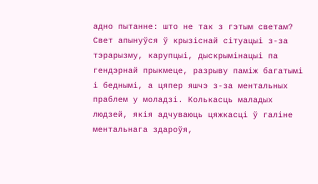адно пытанне: што не так з гэтым светам? Свет апынуўся ў крызіснай сітуацыі з-за тэрарызму, карупцыі, дыскрымінацыі па гендэрнай прыкмеце, разрыву паміж багатымі і беднымі, а цяпер яшчэ з-за ментальных праблем у моладзі. Колькасць маладых людзей, якія адчуваюць цяжкасці ў галіне ментальнага здароўя,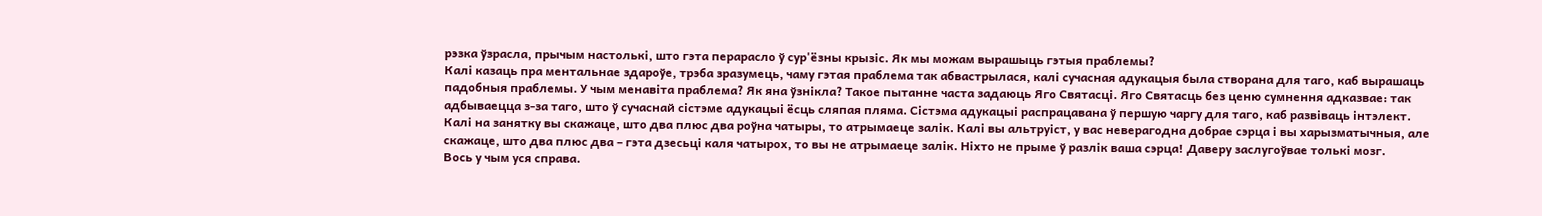рэзка ўзрасла, прычым настолькі, што гэта перарасло ў сур'ёзны крызіс. Як мы можам вырашыць гэтыя праблемы?
Калі казаць пра ментальнае здароўе, трэба зразумець, чаму гэтая праблема так абвастрылася, калі сучасная адукацыя была створана для таго, каб вырашаць падобныя праблемы. У чым менавіта праблема? Як яна ўзнікла? Такое пытанне часта задаюць Яго Святасці. Яго Святасць без ценю сумнення адказвае: так адбываецца з-за таго, што ў сучаснай сістэме адукацыі ёсць сляпая пляма. Сістэма адукацыі распрацавана ў першую чаргу для таго, каб развіваць інтэлект. Калі на занятку вы скажаце, што два плюс два роўна чатыры, то атрымаеце залік. Калі вы альтруіст, у вас неверагодна добрае сэрца і вы харызматычныя, але скажаце, што два плюс два – гэта дзесьці каля чатырох, то вы не атрымаеце залік. Ніхто не прыме ў разлік ваша сэрца! Даверу заслугоўвае толькі мозг.
Вось у чым уся справа.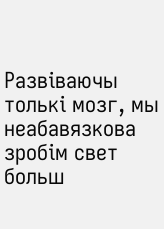Развіваючы толькі мозг, мы неабавязкова зробім свет больш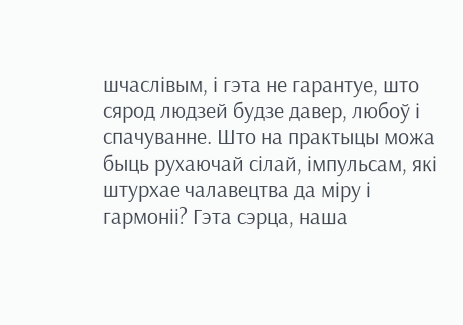шчаслівым, і гэта не гарантуе, што сярод людзей будзе давер, любоў і спачуванне. Што на практыцы можа быць рухаючай сілай, імпульсам, які штурхае чалавецтва да міру і гармоніі? Гэта сэрца, наша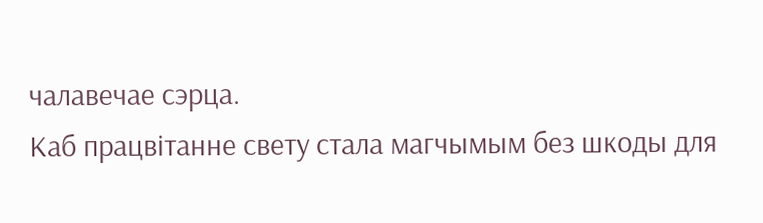чалавечае сэрца.
Каб працвітанне свету стала магчымым без шкоды для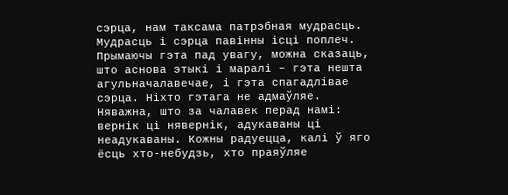сэрца, нам таксама патрэбная мудрасць. Мудрасць і сэрца павінны ісці поплеч. Прымаючы гэта пад увагу, можна сказаць, што аснова этыкі і маралі – гэта нешта агульначалавечае, і гэта спагадлівае сэрца. Ніхто гэтага не адмаўляе. Няважна, што за чалавек перад намі: вернік ці нявернік, адукаваны ці неадукаваны. Кожны радуецца, калі ў яго ёсць хто-небудзь, хто праяўляе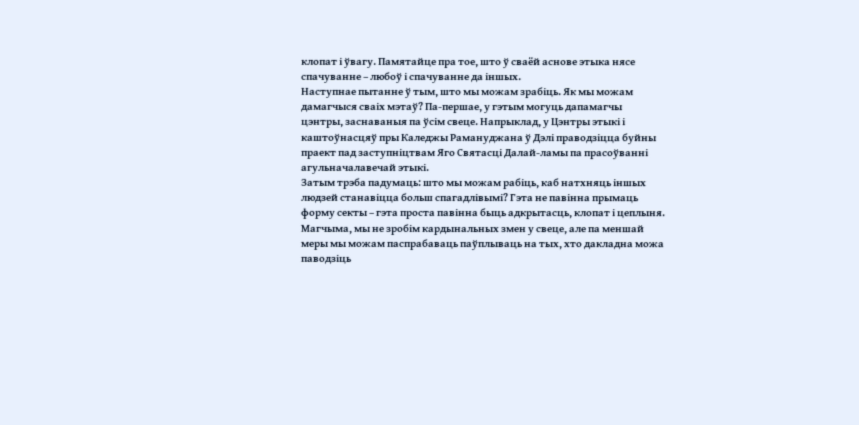клопат і ўвагу. Памятайце пра тое, што ў сваёй аснове этыка нясе спачуванне – любоў і спачуванне да іншых.
Наступнае пытанне ў тым, што мы можам зрабіць. Як мы можам дамагчыся сваіх мэтаў? Па-першае, у гэтым могуць дапамагчы цэнтры, заснаваныя па ўсім свеце. Напрыклад, у Цэнтры этыкі і каштоўнасцяў пры Каледжы Рамануджана ў Дэлі праводзіцца буйны праект пад заступніцтвам Яго Святасці Далай-ламы па прасоўванні агульначалавечай этыкі.
Затым трэба падумаць: што мы можам рабіць, каб натхняць іншых людзей станавіцца больш спагадлівымі? Гэта не павінна прымаць форму секты – гэта проста павінна быць адкрытасць, клопат і цеплыня. Магчыма, мы не зробім кардынальных змен у свеце, але па меншай меры мы можам паспрабаваць паўплываць на тых, хто дакладна можа паводзіць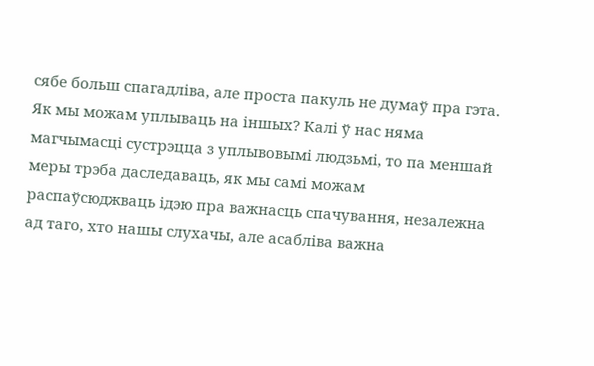сябе больш спагадліва, але проста пакуль не думаў пра гэта. Як мы можам уплываць на іншых? Калі ў нас няма магчымасці сустрэцца з уплывовымі людзьмі, то па меншай меры трэба даследаваць, як мы самі можам распаўсюджваць ідэю пра важнасць спачування, незалежна ад таго, хто нашы слухачы, але асабліва важна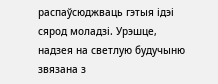распаўсюджваць гэтыя ідэі сярод моладзі. Урэшце, надзея на светлую будучыню звязана з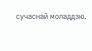сучаснай моладдзю.